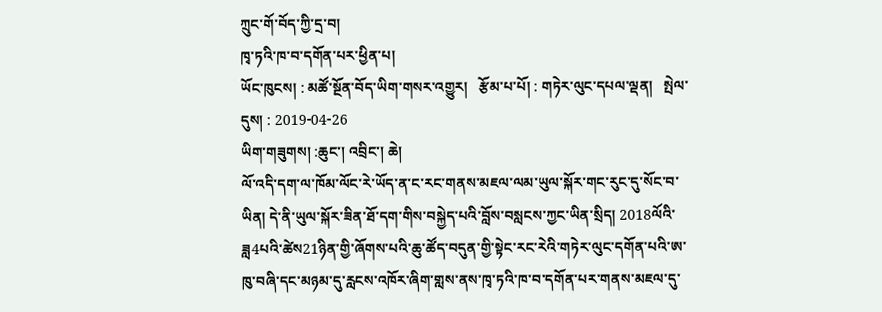ཀྲུང་གོ་བོད་ཀྱི་དྲ་བ།
ཁྭ་ཏའི་ཁ་བ་དགོན་པར་ཕྱིན་པ།
ཡོང་ཁུངས། : མཚོ་སྔོན་བོད་ཡིག་གསར་འགྱུར།   རྩོམ་པ་པོ། : གཏེར་ལུང་དཔལ་ལྡན།   སྤེལ་དུས། : 2019-04-26
ཡིག་གཟུགས། :ཆུང་། འབྲིང་། ཆེ།
ལོ་འདི་དག་ལ་ཁོམ་ལོང་རེ་ཡོད་ན་ང་རང་གནས་མཇལ་ལམ་ཡུལ་སྐོར་གང་རུང་དུ་སོང་བ་ཡིན། དེ་ནི་ཡུལ་སྐོར་ཟིན་ཐོ་དག་གིས་བསྐྱེད་པའི་བློས་བསླངས་ཀྱང་ཡིན་སྲིད། 2018ལོའི་ཟླ4པའི་ཚེས21ཉིན་གྱི་ཞོགས་པའི་ཆུ་ཚོད་བདུན་གྱི་སྟེང་རང་རེའི་གཏེར་ལུང་དགོན་པའི་ཨ་ཁུ་བཞི་དང་མཉམ་དུ་རླངས་འཁོར་ཞིག་གླས་ནས་ཁྭ་ཏའི་ཁ་བ་དགོན་པར་གནས་མཇལ་དུ་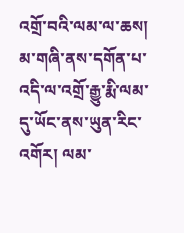འགྲོ་བའི་ལམ་ལ་ཆས། མ་གཞི་ནས་དགོན་པ་འདི་ལ་འགྲོ་རྒྱུ་རྨི་ལམ་དུ་ཡོང་ནས་ཡུན་རིང་འགོར། ལམ་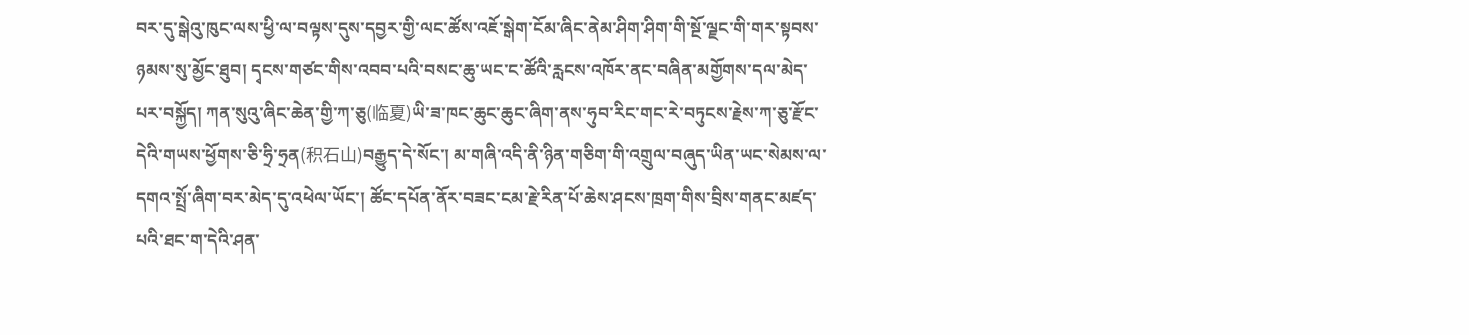བར་དུ་སྒེའུ་ཁུང་ལས་ཕྱི་ལ་བལྟས་དུས་དབྱར་གྱི་ལང་ཚོས་འཇོ་སྒེག་ངོམ་ཞིང་ནེམ་ཤིག་ཤིག་གི་སྔོ་ལྗང་གི་གར་སྟབས་ཉམས་སུ་མྱོང་ཐུབ། དྭངས་གཙང་གིས་འབབ་པའི་བསང་ཆུ་ཡང་ང་ཚོའི་རླངས་འཁོར་ནང་བཞིན་མགྱོགས་དལ་མེད་པར་བསྐྱོད། ཀན་སུའུ་ཞིང་ཆེན་གྱི་ཀ་ཅུ(临夏)ཡི་ཟ་ཁང་ཆུང་ཆུང་ཞིག་ནས་ཧུབ་རིང་གང་རེ་བཏུངས་རྗེས་ཀ་ཅུ་རྫོང་དེའི་གཡས་ཕྱོགས་ཅི་ཧྲི་ཧྲན(积石山)བརྒྱུད་དེ་སོང་། མ་གཞི་འདི་ནི་ཉིན་གཅིག་གི་འགྲུལ་བཞུད་ཡིན་ཡང་སེམས་ལ་དགའ་སྤྲོ་ཞིག་བར་མེད་དུ་འཕེལ་ཡོང་། ཚོང་དཔོན་ནོར་བཟང་ངམ་རྗེ་རིན་པོ་ཆེས་ཤངས་ཁྲག་གིས་བྲིས་གནང་མཛད་པའི་ཐང་ག་དེའི་ཤན་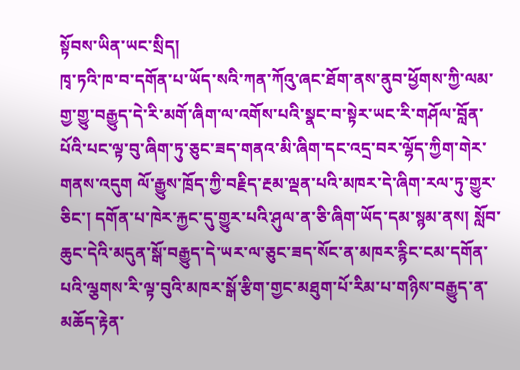སྟོབས་ཡིན་ཡང་སྲིད།
ཁྭ་ཏའི་ཁ་བ་དགོན་པ་ཡོད་སའི་ཀན་ཀོའུ་ཞང་ཐོག་ནས་ནུབ་ཕྱོགས་ཀྱི་ལམ་གྱ་གྱུ་བརྒྱུད་དེ་རི་མགོ་ཞིག་ལ་འགོས་པའི་སྣང་བ་སྟེར་ཡང་རི་གཤོལ་བློན་པོའི་པང་ལྟ་བུ་ཞིག་ཏུ་ཅུང་ཟད་གནའ་མི་ཞིག་དང་འདྲ་བར་ལྷོད་ཀྱིག་གེར་གནས་འདུག ལོ་རྒྱུས་ཁྲོད་ཀྱི་བརྗིད་རྔམ་ལྡན་པའི་མཁར་དེ་ཞིག་རལ་ཏུ་གྱུར་ཅིང་། དགོན་པ་ཁེར་རྐྱང་དུ་གྱུར་པའི་ཤུལ་ན་ཅི་ཞིག་ཡོད་དམ་སྙམ་ནས། སློབ་ཆུང་དེའི་མདུན་སྒོ་བརྒྱུད་དེ་ཡར་ལ་ཅུང་ཟད་སོང་ན་མཁར་རྙིང་ངམ་དགོན་པའི་ལྕགས་རི་ལྟ་བུའི་མཁར་སྒོ་རྩིག་གྱང་མཐུག་པོ་རིམ་པ་གཉིས་བརྒྱུད་ན་མཆོད་རྟེན་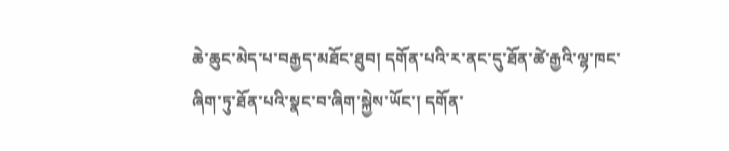ཆེ་ཆུང་མེད་པ་བརྒྱད་མཐོང་ཐུབ། དགོན་པའི་ར་ནང་དུ་ཐོན་ཚེ་རྒྱའི་ལྷ་ཁང་ཞིག་ཏུ་ཐོན་པའི་སྣང་བ་ཞིག་སྐྱེས་ཡོང་། དགོན་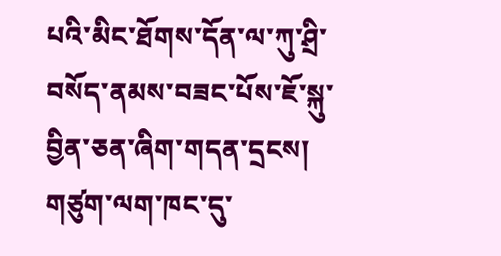པའི་མིང་ཐོགས་དོན་ལ་ཀུ་ཤྲི་བསོད་ནམས་བཟང་པོས་ཇོ་སྐུ་བྱིན་ཅན་ཞིག་གདན་དྲངས། གཙུག་ལག་ཁང་དུ་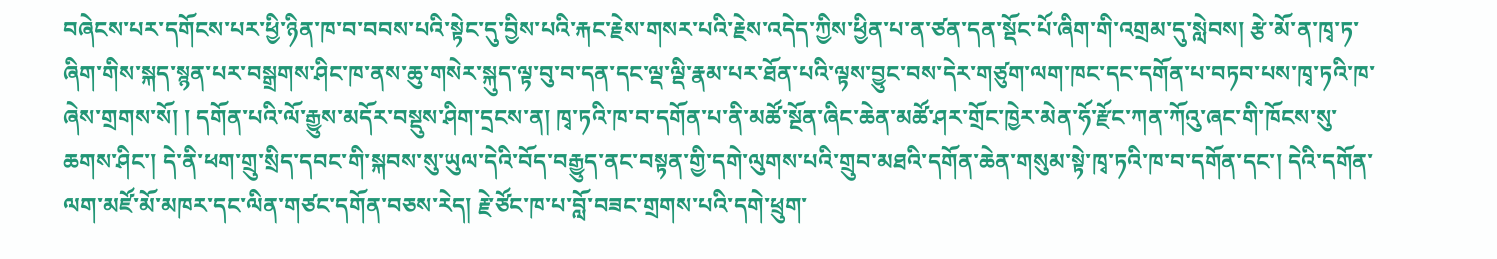བཞེངས་པར་དགོངས་པར་ཕྱི་ཉིན་ཁ་བ་བབས་པའི་སྟེང་དུ་བྱིས་པའི་རྐང་རྗེས་གསར་པའི་རྗེས་འདེད་ཀྱིས་ཕྱིན་པ་ན་ཙན་དན་སྡོང་པོ་ཞིག་གི་འགྲམ་དུ་སླེབས། རྩེ་མོ་ན་ཁྭ་ཏ་ཞིག་གིས་སྐད་སྙན་པར་བསྒྲགས་ཤིང་ཁ་ནས་ཆུ་གསེར་སྐུད་ལྟ་བུ་བ་དན་དང་ལྡ་ལྡི་རྣམ་པར་ཐོན་པའི་ལྟས་བྱུང་བས་དེར་གཙུག་ལག་ཁང་དང་དགོན་པ་བཏབ་པས་ཁྭ་ཏའི་ཁ་ཞེས་གྲགས་སོ། ། དགོན་པའི་ལོ་རྒྱུས་མདོར་བསྡུས་ཤིག་དྲངས་ན། ཁྭ་ཏའི་ཁ་བ་དགོན་པ་ནི་མཚོ་སྔོན་ཞིང་ཆེན་མཚོ་ཤར་གྲོང་ཁྱེར་མེན་ཧོ་རྫོང་ཀན་ཀོའུ་ཞང་གི་ཁོངས་སུ་ཆགས་ཤིང་། དེ་ནི་ཕག་གྲུ་སྲིད་དབང་གི་སྐབས་སུ་ཡུལ་དེའི་བོད་བརྒྱུད་ནང་བསྟན་གྱི་དགེ་ལུགས་པའི་གྲུབ་མཐའི་དགོན་ཆེན་གསུམ་སྟེ་ཁྭ་ཏའི་ཁ་བ་དགོན་དང་། དེའི་དགོན་ལག་མཛོ་མོ་མཁར་དང་ལིན་གཙང་དགོན་བཅས་རེད། རྗེ་ཙོང་ཁ་པ་བློ་བཟང་གྲགས་པའི་དགེ་ཕྲུག་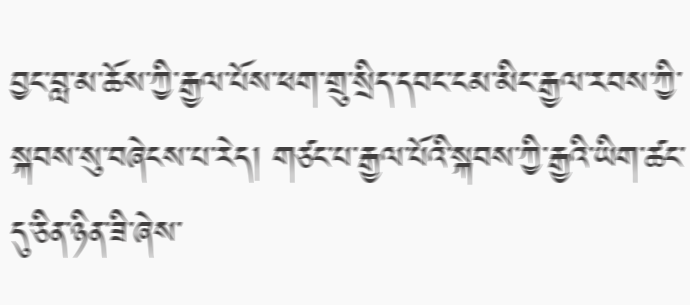བྱང་བླ་མ་ཆོས་ཀྱི་རྒྱལ་པོས་ཕག་གྲུ་སྲིད་དབང་ངམ་མིང་རྒྱལ་རབས་ཀྱི་སྐབས་སུ་བཞེངས་པ་རེད། གཙང་པ་རྒྱལ་པོའི་སྐབས་ཀྱི་རྒྱའི་ཡིག་ཚང་དུ་ཅིན་ཉིན་ཟི་ཞེས་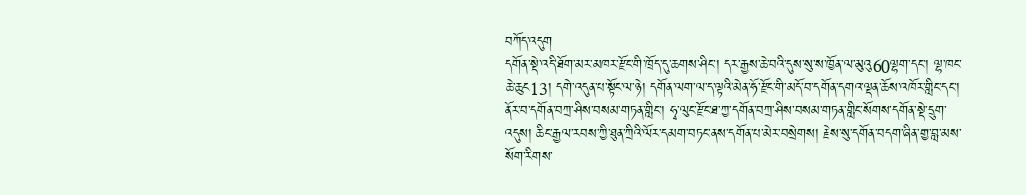བཀོད་འདུག
དགོན་སྡེ་འདི་ཐོག་མར་མཁར་རྫོང་གི་ཁྲོད་དུ་ཆགས་ཤིང་། དར་རྒྱས་ཆེ་བའི་དུས་སུ་ས་ཁྱོན་ལ་མུའུ60ལྷག་དང་། ལྷ་ཁང་ཆེ་ཆུང13། དགེ་འདུན་པ་སྟོང་ལ་ཉེ། དགོན་ལག་ལ་ད་ལྟའི་མེན་ཧོ་རྫོང་གི་མདོ་བ་དགོན་དགའ་ལྡན་ཆོས་འཁོར་གླིང་དང་། ནོར་བ་དགོན་བཀྲ་ཤིས་བསམ་གཏན་གླིང་། ཧྭ་ལུང་རྫོང་ཐ་ཀྱ་དགོན་བཀྲ་ཤིས་བསམ་གཏན་གླིང་སོགས་དགོན་སྡེ་དྲུག་འདུས། ཆིང་རྒྱལ་རབས་ཀྱི་ཐུན་ཀྲིའི་ལོར་དམག་བཏང་ནས་དགོན་པ་མེར་བསྲེགས། རྗེས་སུ་དགོན་བདག་ཞིན་གྱ་བླ་མས་སོག་རིགས་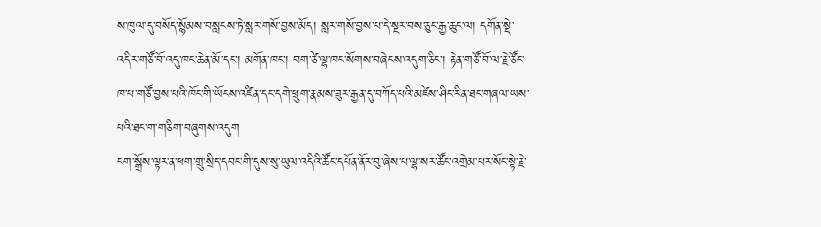ས་ཁུལ་དུ་བསོད་སྙོམས་བསླངས་ཏེ་སླར་གསོ་བྱས་མོད། སླར་གསོ་བྱས་པ་དེ་སྔར་བས་ཅུང་རྒྱ་ཆུང་ལ། དགོན་སྡེ་འདིར་གཙོ་བོ་འདུ་ཁང་ཆེན་མོ་དང་། མགོན་ཁང་། བག་ཙེ་ལྷ་ཁང་སོགས་བཞེངས་འདུག་ཅིང་། རྟེན་གཙོ་བོ་ལ་རྗེ་ཙོང་ཁ་པ་གཙོ་བྱས་པའི་ཁོང་གི་ཡོངས་འཛིན་དང་དགེ་ཕྲུག་རྣམས་ཟུར་རྒྱན་དུ་བཀོད་པའི་མཛེས་ཤིང་རིན་ཐང་གཞལ་ཡས་པའི་ཐང་ག་གཅིག་བཞུགས་འདུག
ངག་སྒྲོས་ལྟར་ན་ཕག་གྲུ་སྲིད་དབང་གི་དུས་སུ་ཡུལ་འདིའི་ཚོང་དཔོན་ནོར་བུ་ཞེས་པ་ལྷ་སར་ཚོང་འགྲེམ་པར་སོང་སྟེ་རྗེ་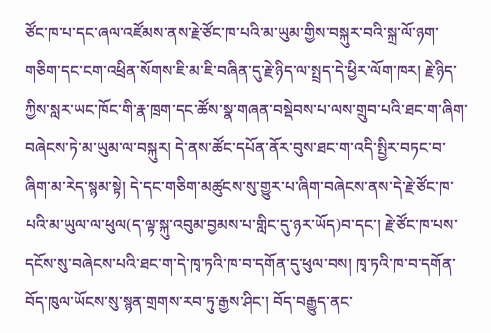ཙོང་ཁ་པ་དང་ཞལ་འཛོམས་ནས་རྗེ་ཙོང་ཁ་པའི་མ་ཡུམ་གྱིས་བསྐུར་བའི་སྐྲ་ལོ་ཉག་གཅིག་དང་ངག་འཕྲིན་སོགས་ཇི་མ་ཇི་བཞིན་དུ་རྗེ་ཉིད་ལ་སྤྲད་དེ་ཕྱིར་ལོག་ཁར། རྗེ་ཉིད་ཀྱིས་སླར་ཡང་ཁོང་གི་རྣ་ཁྲག་དང་ཚོས་སྣ་གཞན་བསྡེབས་པ་ལས་གྲུབ་པའི་ཐང་ག་ཞིག་བཞེངས་ཏེ་མ་ཡུམ་ལ་བསྐུར། དེ་ནས་ཚོང་དཔོན་ནོར་བུས་ཐང་ག་འདི་སྤྱིར་བཏང་བ་ཞིག་མ་རེད་སྙམ་སྟེ། དེ་དང་གཅིག་མཚུངས་སུ་གྱུར་པ་ཞིག་བཞེངས་ནས་དེ་རྗེ་ཙོང་ཁ་པའི་མ་ཡུལ་ལ་ཕུལ(ད་ལྟ་སྐུ་འབུམ་བྱམས་པ་གླིང་དུ་ཉར་ཡོད)བ་དང་། རྗེ་ཙོང་ཁ་པས་དངོས་སུ་བཞེངས་པའི་ཐང་ག་དེ་ཁྭ་ཏའི་ཁ་བ་དགོན་དུ་ཕུལ་བས། ཁྭ་ཏའི་ཁ་བ་དགོན་བོད་ཁུལ་ཡོངས་སུ་སྙན་གྲགས་རབ་ཏུ་རྒྱས་ཤིང་། བོད་བརྒྱུད་ནང་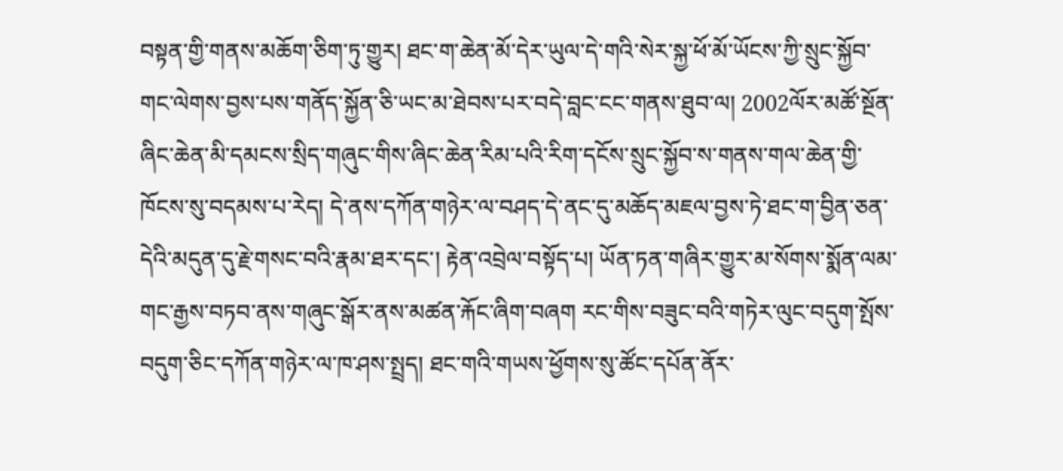བསྟན་གྱི་གནས་མཆོག་ཅིག་ཏུ་གྱུར། ཐང་ག་ཆེན་མོ་དེར་ཡུལ་དེ་གའི་སེར་སྐྱ་ཕོ་མོ་ཡོངས་ཀྱི་སྲུང་སྐྱོབ་གང་ལེགས་བྱས་པས་གནོད་སྐྱོན་ཅི་ཡང་མ་ཐེབས་པར་བདེ་བླང་ངང་གནས་ཐུབ་ལ། 2002ལོར་མཚོ་སྔོན་ཞིང་ཆེན་མི་དམངས་སྲིད་གཞུང་གིས་ཞིང་ཆེན་རིམ་པའི་རིག་དངོས་སྲུང་སྐྱོབ་ས་གནས་གལ་ཆེན་གྱི་ཁོངས་སུ་བདམས་པ་རེད། དེ་ནས་དཀོན་གཉེར་ལ་བཤད་དེ་ནང་དུ་མཆོད་མཇལ་བྱས་ཏེ་ཐང་ག་བྱིན་ཅན་དེའི་མདུན་དུ་རྗེ་གསང་བའི་རྣམ་ཐར་དང་། རྟེན་འབྲེལ་བསྟོད་པ། ཡོན་ཏན་གཞིར་གྱུར་མ་སོགས་སྨོན་ལམ་གང་རྒྱས་བཏབ་ནས་གཞུང་སྒོར་ནས་མཚན་རྐོང་ཞིག་བཞག རང་གིས་བཟུང་བའི་གཏེར་ལུང་བདུག་སྤོས་བདུག་ཅིང་དཀོན་གཉེར་ལ་ཁ་ཤས་སྤྲད། ཐང་གའི་གཡས་ཕྱོགས་སུ་ཚོང་དཔོན་ནོར་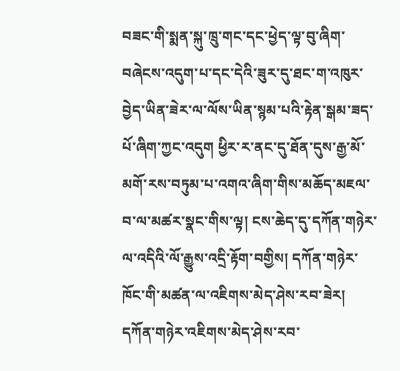བཟང་གི་སྨན་སྐུ་ཁྲུ་གང་དང་ཕྱེད་ལྟ་བུ་ཞིག་བཞེངས་འདུག་པ་དང་དེའི་ཟུར་དུ་ཐང་ག་འཁུར་བྱེད་ཡིན་ཟེར་ལ་ལོས་ཡིན་སྙམ་པའི་རྟེན་སྒམ་ཟད་པོ་ཞིག་ཀྱང་འདུག ཕྱིར་ར་ནང་དུ་ཐོན་དུས་རྒྱ་མོ་མགོ་རས་བཏུམ་པ་འགའ་ཞིག་གིས་མཆོད་མཇལ་བ་ལ་མཚར་སྣང་གིས་ལྟ། ངས་ཆེད་དུ་དཀོན་གཉེར་ལ་འདིའི་ལོ་རྒྱུས་འདྲི་རྟོག་བགྱིས། དཀོན་གཉེར་ཁོང་གི་མཚན་ལ་འཇིགས་མེད་ཤེས་རབ་ཟེར། དཀོན་གཉེར་འཇིགས་མེད་ཤེས་རབ་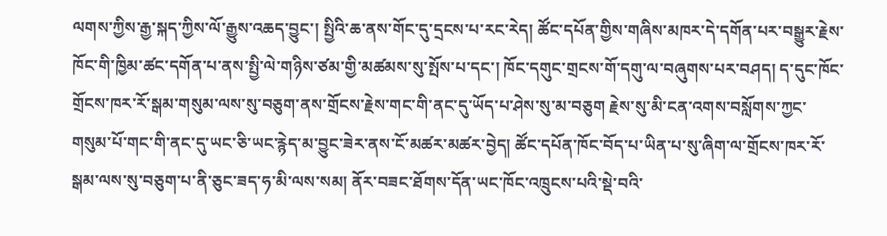ལགས་ཀྱིས་རྒྱ་སྐད་ཀྱིས་ལོ་རྒྱུས་འཆད་བྱུང་། སྤྱིའི་ཆ་ནས་གོང་དུ་དྲངས་པ་རང་རེད། ཚོང་དཔོན་གྱིས་གཞིས་མཁར་དེ་དགོན་པར་བསྒྱུར་རྗེས་ཁོང་གི་ཁྱིམ་ཚང་དགོན་པ་ནས་སྤྱི་ལེ་གཉིས་ཙམ་གྱི་མཚམས་སུ་སྤོས་པ་དང་། ཁོང་དགུང་གྲངས་གོ་དགུ་ལ་བཞུགས་པར་བཤད། ད་དུང་ཁོང་གྲོངས་ཁར་རོ་སྒམ་གསུམ་ལས་སུ་བཅུག་ནས་གྲོངས་རྗེས་གང་གི་ནང་དུ་ཡོད་པ་ཤེས་སུ་མ་བཅུག རྗེས་སུ་མི་ངན་འགས་བསློགས་ཀྱང་གསུམ་པོ་གང་གི་ནང་དུ་ཡང་ཅི་ཡང་རྙེད་མ་བྱུང་ཟེར་ནས་ངོ་མཚར་མཚར་བྱེད། ཚོང་དཔོན་ཁོང་བོད་པ་ཡིན་པ་སུ་ཞིག་ལ་གྲོངས་ཁར་རོ་སྒམ་ལས་སུ་བཅུག་པ་ནི་ཅུང་ཟད་ཧ་མི་ལས་སམ། ནོར་བཟང་ཐོགས་དོན་ཡང་ཁོང་འཁྲུངས་པའི་སྡེ་བའི་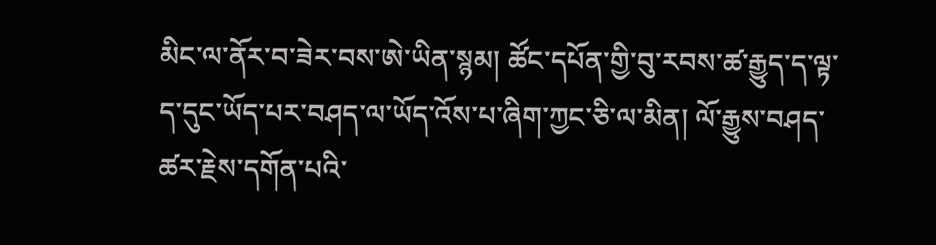མིང་ལ་ནོར་བ་ཟེར་བས་ཨེ་ཡིན་སྙམ། ཚོང་དཔོན་གྱི་བུ་རབས་ཚ་རྒྱུད་ད་ལྟ་ད་དུང་ཡོད་པར་བཤད་ལ་ཡོད་འོས་པ་ཞིག་ཀྱང་ཅི་ལ་མིན། ལོ་རྒྱུས་བཤད་ཚར་རྗེས་དགོན་པའི་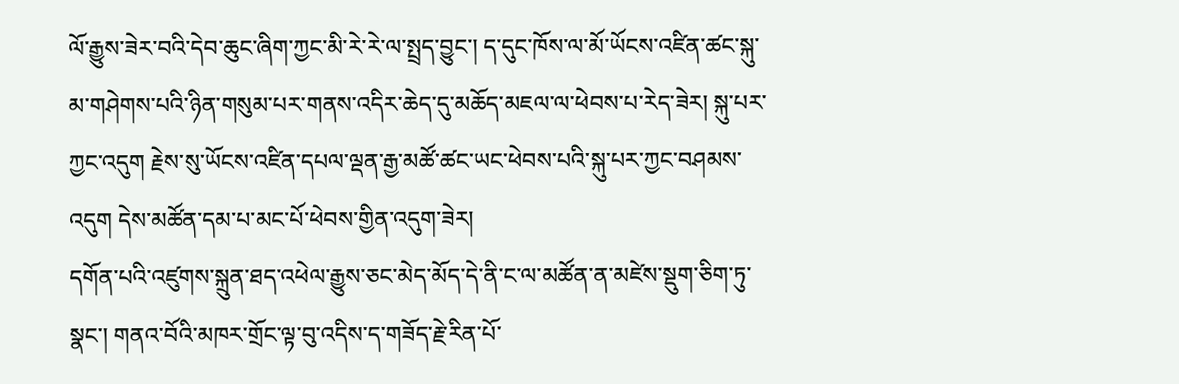ལོ་རྒྱུས་ཟེར་བའི་དེབ་ཆུང་ཞིག་ཀྱང་མི་རེ་རེ་ལ་སྤྲད་བྱུང་། ད་དུང་ཁོས་ལ་མོ་ཡོངས་འཛིན་ཚང་སྐུ་མ་གཤེགས་པའི་ཉིན་གསུམ་པར་གནས་འདིར་ཆེད་དུ་མཆོད་མཇལ་ལ་ཕེབས་པ་རེད་ཟེར། སྐུ་པར་ཀྱང་འདུག རྗེས་སུ་ཡོངས་འཛིན་དཔལ་ལྡན་རྒྱ་མཚོ་ཚང་ཡང་ཕེབས་པའི་སྐུ་པར་ཀྱང་བཤམས་འདུག དེས་མཚོན་དམ་པ་མང་པོ་ཕེབས་གྱིན་འདུག་ཟེར།
དགོན་པའི་འཛུགས་སྐྲུན་ཐད་འཕེལ་རྒྱུས་ཅང་མེད་མོད་དེ་ནི་ང་ལ་མཚོན་ན་མཛེས་སྡུག་ཅིག་ཏུ་སྣང་། གནའ་བོའི་མཁར་གྲོང་ལྟ་བུ་འདིས་ད་གཟོད་རྗེ་རིན་པོ་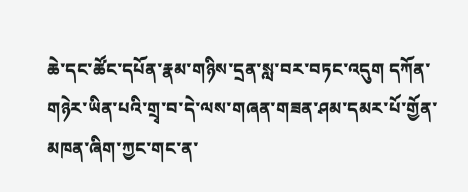ཆེ་དང་ཚོང་དཔོན་རྣམ་གཉིས་དྲན་སླ་བར་བཏང་འདུག དཀོན་གཉེར་ཡིན་པའི་གྲྭ་བ་དེ་ལས་གཞན་གཟན་ཤམ་དམར་པོ་གྱོན་མཁན་ཞིག་ཀྱང་གང་ན་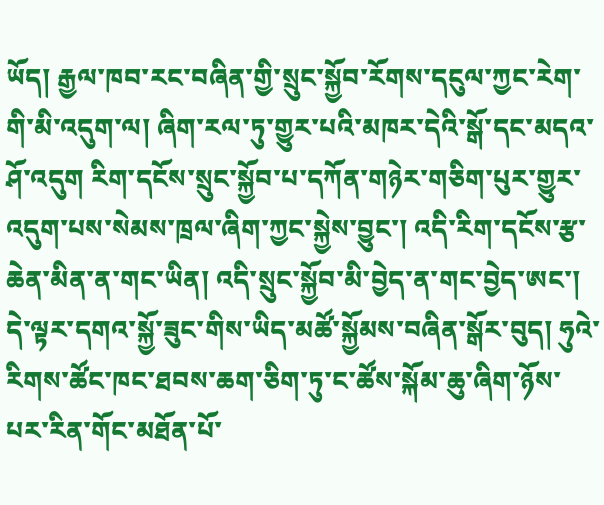ཡོད། རྒྱལ་ཁབ་རང་བཞིན་གྱི་སྲུང་སྐྱོབ་རོགས་དངུལ་ཀྱང་རེག་གི་མི་འདུག་ལ། ཞིག་རལ་ཏུ་གྱུར་པའི་མཁར་དེའི་སྒོ་དང་མདའ་ཤོ་འདུག རིག་དངོས་སྲུང་སྐྱོབ་པ་དཀོན་གཉེར་གཅིག་པུར་གྱུར་འདུག་པས་སེམས་ཁྲལ་ཞིག་ཀྱང་སྐྱེས་བྱུང་། འདི་རིག་དངོས་རྩ་ཆེན་མིན་ན་གང་ཡིན། འདི་སྲུང་སྐྱོབ་མི་བྱེད་ན་གང་བྱེད་ཨང་། དེ་ལྟར་དགའ་སྐྱོ་ཟུང་གིས་ཡིད་མཚོ་སྐྱོམས་བཞིན་སྒོར་བུད། ཧུའེ་རིགས་ཚོང་ཁང་ཐབས་ཆག་ཅིག་ཏུ་ང་ཚོས་སྐོམ་ཆུ་ཞིག་ཉོས་པར་རིན་གོང་མཐོན་པོ་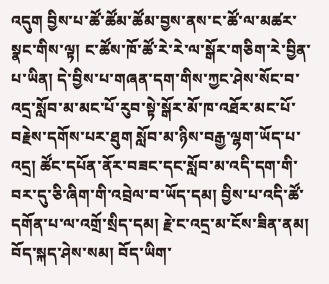འདུག བྱིས་པ་ཚོ་ཚོམ་ཚོམ་བྱས་ནས་ང་ཚོ་ལ་མཚར་སྣང་གིས་ལྟ། ང་ཚོས་ཁོ་ཚོ་རེ་རེ་ལ་སྒོར་གཅིག་རེ་བྱིན་པ་ཡིན། དེ་བྱིས་པ་གཞན་དག་གིས་ཀྱང་ཤེས་སོང་བ་འདྲ་སློབ་མ་མང་པོ་རུབ་སྟེ་སྒོར་མོ་ཁ་འཐོར་མང་པོ་བརྗེས་དགོས་པར་ཐུག སློབ་མ་ཉིས་བརྒྱ་ལྷག་ཡོད་པ་འདྲ། ཚོང་དཔོན་ནོར་བཟང་དང་སློབ་མ་འདི་དག་གི་བར་དུ་ཅི་ཞིག་གི་འབྲེལ་བ་ཡོད་དམ། བྱིས་པ་འདི་ཚོ་དགོན་པ་ལ་འགྲོ་སྲིད་དམ། རྗེ་ང་འདྲ་མ་ངོས་ཟིན་ནམ། བོད་སྐད་ཤེས་སམ། བོད་ཡིག་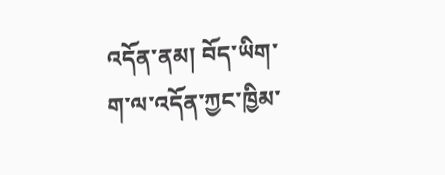འདོན་ནམ། བོད་ཡིག་ག་ལ་འདོན་ཀྱང་ཁྱིམ་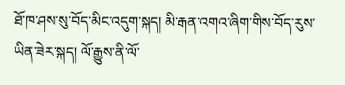ཐོ་ཁ་ཤས་སུ་བོད་མིང་འདུག་སྐད། མི་རྒན་འགའ་ཞིག་གིས་བོད་རུས་ཡིན་ཟེར་སྐད། ལོ་རྒྱུས་ནི་ལོ་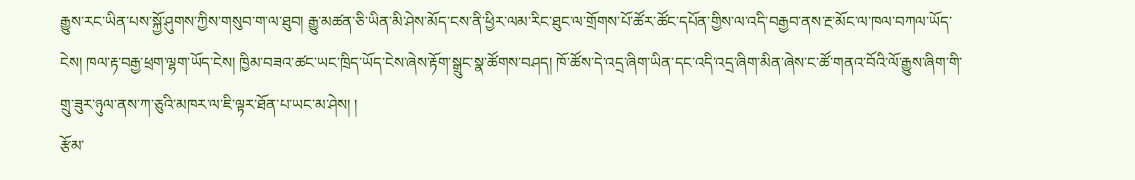རྒྱུས་རང་ཡིན་པས་སྐྱོ་ཤུགས་ཀྱིས་གསུབ་ག་ལ་ཐུབ། རྒྱུ་མཚན་ཅི་ཡིན་མི་ཤེས་མོད་ངས་ནི་ཕྱིར་ལམ་རིང་ཐུང་ལ་གྲོགས་པོ་ཚོར་ཚོང་དཔོན་གྱིས་ལ་འདི་བརྒྱབ་ནས་རྔ་མོང་ལ་ཁལ་བཀལ་ཡོད་ངེས། ཁལ་རྟ་བརྒྱ་ཕྲག་ལྷག་ཡོད་ངེས། ཁྱིམ་བཟའ་ཚང་ཡང་ཁྲིད་ཡོད་ངེས་ཞེས་རྟོག་སྒྲུང་སྣ་ཚོགས་བཤད། ཁོ་ཚོས་དེ་འདྲ་ཞིག་ཡིན་དང་འདི་འདྲ་ཞིག་མིན་ཞེས་ང་ཚོ་གནའ་བོའི་ལོ་རྒྱུས་ཞིག་གི་གྲུ་ཟུར་ཉུལ་ནས་ཀ་ཅུའི་མཁར་ལ་ཇི་ལྟར་ཐོན་པ་ཡང་མ་ཤེས། །
རྩོམ་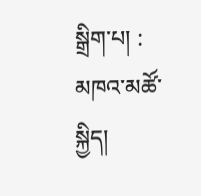སྒྲིག་པ། : མཁའ་མཚོ་སྐྱིད།